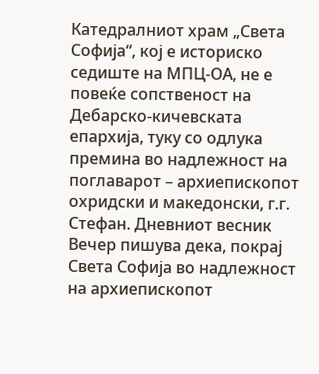Катедралниот храм „Света Софија“, кој е историско седиште на МПЦ-ОА, не е повеќе сопственост на Дебарско-кичевската епархија, туку со одлука премина во надлежност на поглаварот – архиепископот охридски и македонски, г.г. Стефан. Дневниот весник Вечер пишува дека, покрај Света Софија во надлежност на архиепископот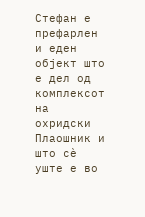Стефан е префарлен и еден објект што е дел од комплексот на охридски Плаошник и што сè уште е во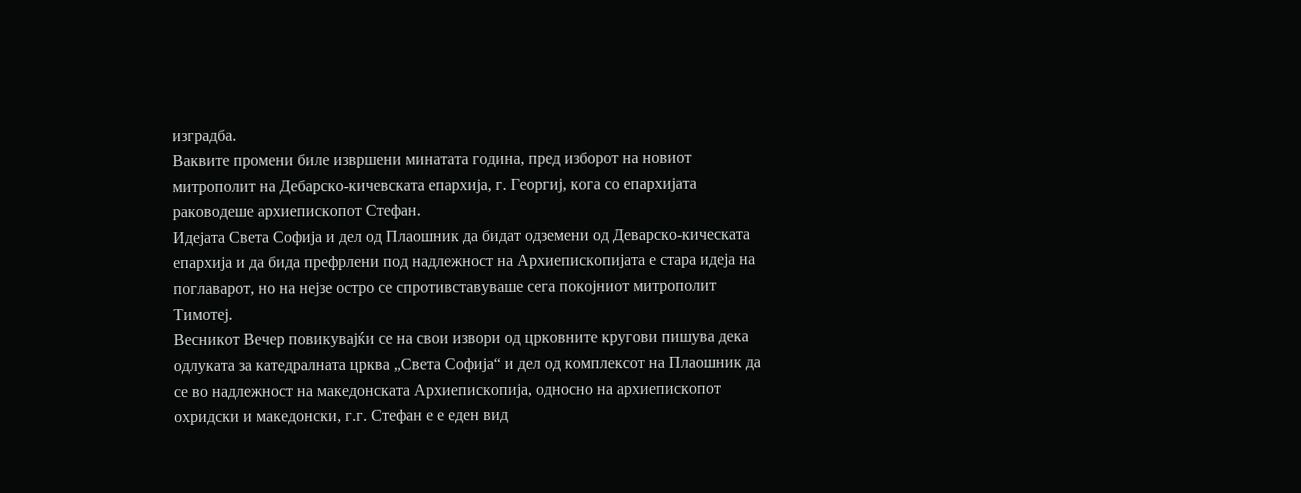изградба.
Ваквите промени биле извршени минатата година, пред изборот на новиот митрополит на Дебарско-кичевската епархија, г. Георгиј, кога со епархијата раководеше архиепископот Стефан.
Идејата Света Софија и дел од Плаошник да бидат одземени од Деварско-кическата епархија и да бида префрлени под надлежност на Архиепископијата е стара идеја на поглаварот, но на нејзе остро се спротивставуваше сега покојниот митрополит Тимотеј.
Весникот Вечер повикувајќи се на свои извори од црковните кругови пишува дека одлуката за катедралната црква „Света Софија“ и дел од комплексот на Плаошник да се во надлежност на македонската Архиепископија, односно на архиепископот охридски и македонски, г.г. Стефан е е еден вид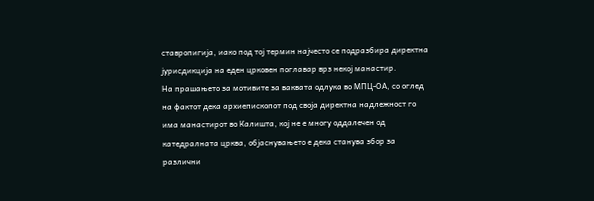ставропигија, иако под тој термин најчесто се подразбира директна јурисдикција на еден црковен поглавар врз некој манастир.
На прашањето за мотивите за ваквата одлука во МПЦ-ОА, со оглед на фактот дека архиепископот под своја директна надлежност го има манастирот во Калишта, кој не е многу оддалечен од катедралната црква, објаснувањето е дека станува збор за различни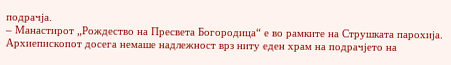подрачја.
– Манастирот „Рождество на Пресвета Богородица“ е во рамките на Струшката парохија. Архиепископот досега немаше надлежност врз ниту еден храм на подрачјето на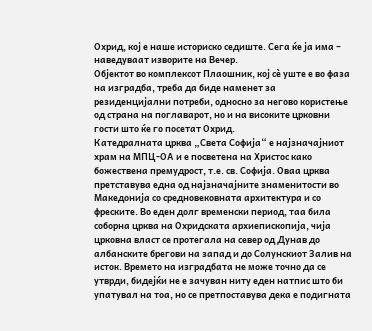Охрид, кој е наше историско седиште. Сега ќе ја има – наведуваат изворите на Вечер.
Објектот во комплексот Плаошник, кој сè уште е во фаза на изградба, треба да биде наменет за резиденцијални потреби, односно за негово користење од страна на поглаварот, но и на високите црковни гости што ќе го посетат Охрид.
Катедралната црква „Света Софија“ е најзначајниот храм на МПЦ-ОА и е посветена на Христос како божествена премудрост, т.е. св. Софија. Оваа црква претставува една од најзначајните знаменитости во Македонија со средновековната архитектура и со фреските. Во еден долг временски период, таа била соборна црква на Охридската архиепископија, чија црковна власт се протегала на север од Дунав до албанските брегови на запад и до Солунскиот Залив на исток. Времето на изградбата не може точно да се утврди, бидејќи не е зачуван ниту еден натпис што би упатувал на тоа, но се претпоставува дека е подигната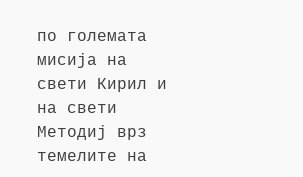по големата мисија на свети Кирил и на свети Методиј врз темелите на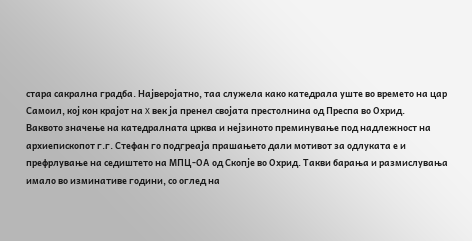стара сакрална градба. Најверојатно, таа служела како катедрала уште во времето на цар Самоил, кој кон крајот на X век ја пренел својата престолнина од Преспа во Охрид.
Ваквото значење на катедралната црква и нејзиното преминување под надлежност на архиепископот г.г. Стефан го подгреаја прашањето дали мотивот за одлуката е и префрлување на седиштето на МПЦ-ОА од Скопје во Охрид. Такви барања и размислувања имало во изминативе години, со оглед на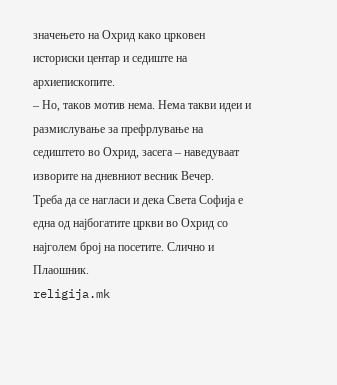значењето на Охрид како црковен историски центар и седиште на архиепископите.
– Но, таков мотив нема. Нема такви идеи и размислување за префрлување на седиштето во Охрид, засега – наведуваат изворите на дневниот весник Вечер.
Треба да се нагласи и дека Света Софија е една од најбогатите цркви во Охрид со најголем број на посетите. Слично и Плаошник.
religija.mk